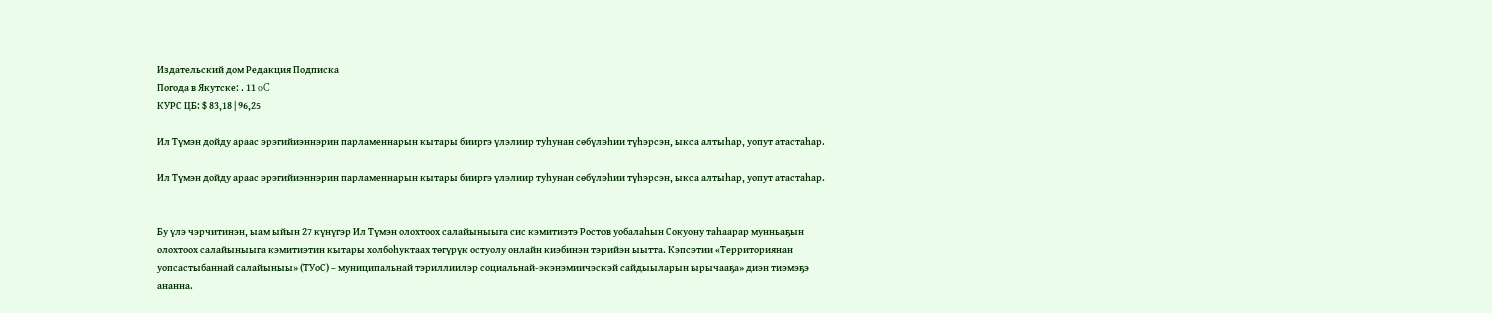Издательский дом Редакция Подписка
Погода в Якутске: . 11 oC
КУРС ЦБ: $ 83,18 | 96,25

Ил Түмэн дойду араас эрэгийиэннэрин парламеннарын кытары бииргэ үлэлиир туһунан сөбүлэһии түһэрсэн, ыкса алтыһар, уопут атастаһар.

Ил Түмэн дойду араас эрэгийиэннэрин парламеннарын кытары бииргэ үлэлиир туһунан сөбүлэһии түһэрсэн, ыкса алтыһар, уопут атастаһар.


Бу үлэ чэрчитинэн, ыам ыйын 27 күнүгэр Ил Түмэн олохтоох салайыныыга сис кэмитиэтэ Ростов уобалаһын Сокуону таһаарар мунньаҕын олохтоох салайыныыга кэмитиэтин кытары холбоһуктаах төгүрүк остуолу онлайн киэбинэн тэрийэн ыытта. Кэпсэтии «Территориянан уопсастыбаннай салайыныы» (ТУоС) – муниципальнай тэриллиилэр социальнай-экэнэмиичэскэй сайдыыларын ырычааҕа» диэн тиэмэҕэ ананна.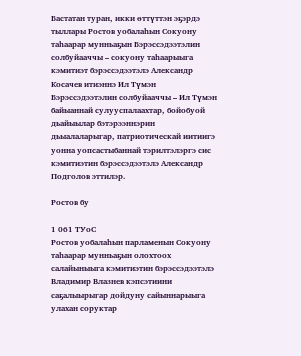Бастатан туран, икки өттүттэн эҕэрдэ тыллары Ростов уобалаһын Сокуону таһаарар мунньаҕын Бэрэссэдээтэлин солбуйааччы – сокуону таһаарыыга кэмитиэт бэрэссэдээтэлэ Александр Косачев итиэннэ Ил Түмэн Бэрэссэдээтэлин солбуйааччы – Ил Түмэн байыаннай сулууспалаахтар, бойобуой дьайыылар бэтэрээннэрин дьыалаларыгар, патриотическай иитиигэ уонна уопсастыбаннай тэрилтэлэргэ сис кэмитиэтин бэрэссэдээтэлэ Александр Подголов эттилэр.

Ростов бу

1 061 ТУоС
Ростов уобалаһын парламенын Сокуону таһаарар мунньаҕын олохтоох салайыныыга кэмитиэтин бэрэссэдээтэлэ Владимир Влазнев кэпсэтиини саҕалыырыгар дойдуну сайыннарыыга улахан соруктар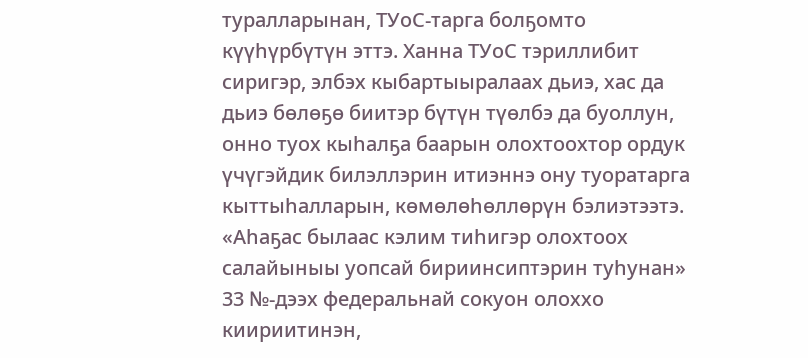туралларынан, ТУоС-тарга болҕомто күүһүрбүтүн эттэ. Ханна ТУоС тэриллибит сиригэр, элбэх кыбартыыралаах дьиэ, хас да дьиэ бөлөҕө биитэр бүтүн түөлбэ да буоллун, онно туох кыһалҕа баарын олохтоохтор ордук үчүгэйдик билэллэрин итиэннэ ону туоратарга кыттыһалларын, көмөлөһөллөрүн бэлиэтээтэ.
«Аһаҕас былаас кэлим тиһигэр олохтоох салайыныы уопсай бириинсиптэрин туһунан» 33 №-дээх федеральнай сокуон олоххо киириитинэн,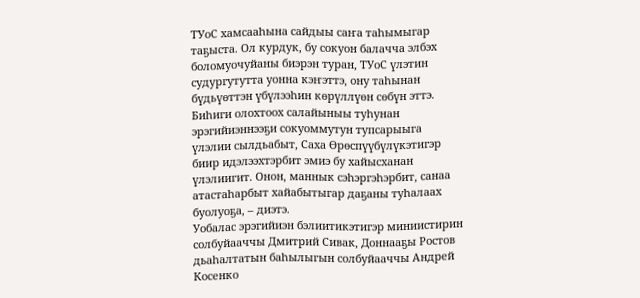ТУоС хамсааһына сайдыы саҥа таһымыгар таҕыста. Ол курдук, бу сокуон балачча элбэх боломуочуйаны биэрэн туран, ТУоС үлэтин судургутутта уонна кэҥэттэ, ону таһынан бүдьүөттэн үбүлээһин көрүллүөн сөбүн эттэ. Биһиги олохтоох салайыныы туһунан эрэгийиэннээҕи сокуоммутун тупсарыыга үлэлии сылдьабыт, Саха Өрөспүүбүлүкэтигэр биир идэлээхтэрбит эмиэ бу хайысханан үлэлиигит. Онон, маннык сэһэргэһэрбит, санаа атастаһарбыт хайабытыгар даҕаны туһалаах буолуоҕа, – диэтэ.
Уобалас эрэгийиэн бэлиитикэтигэр миниистирин солбуйааччы Дмитрий Сивак, Доннааҕы Ростов дьаһалтатын баһылыгын солбуйааччы Андрей Косенко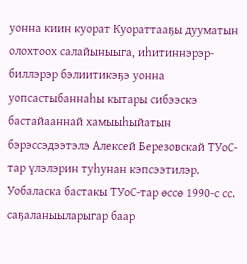уонна киин куорат Куораттааҕы дууматын олохтоох салайыныыга, иһитиннэрэр-биллэрэр бэлиитикэҕэ уонна уопсастыбаннаһы кытары сибээскэ бастайааннай хамыыһыйатын бэрэссэдээтэлэ Алексей Березовскай ТУоС-тар үлэлэрин туһунан кэпсээтилэр.
Уобаласка бастакы ТУоС-тар өссө 1990-с сс. саҕаланыыларыгар баар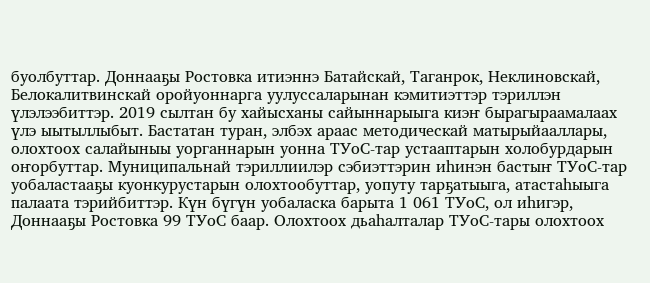буолбуттар. Доннааҕы Ростовка итиэннэ Батайскай, Таганрок, Неклиновскай, Белокалитвинскай оройуоннарга уулуссаларынан кэмитиэттэр тэриллэн үлэлээбиттэр. 2019 сылтан бу хайысханы сайыннарыыга киэҥ бырагыраамалаах үлэ ыытыллыбыт. Бастатан туран, элбэх араас методическай матырыйааллары, олохтоох салайыныы уорганнарын уонна ТУоС-тар устааптарын холобурдарын оҥорбуттар. Муниципальнай тэриллиилэр сэбиэттэрин иһинэн бастыҥ ТУоС-тар уобаластааҕы куонкурустарын олохтообуттар, уопуту тарҕатыыга, атастаһыыга палаата тэрийбиттэр. Күн бүгүн уобаласка барыта 1 061 ТУоС, ол иһигэр, Доннааҕы Ростовка 99 ТУоС баар. Олохтоох дьаһалталар ТУоС-тары олохтоох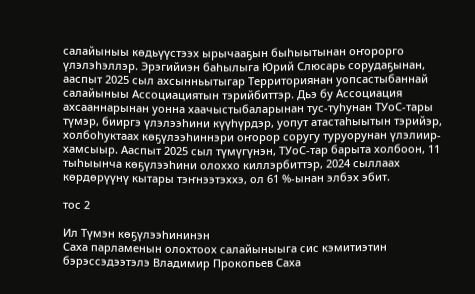салайыныы көдьүүстээх ырычааҕын быһыытынан оҥорорго үлэлэһэллэр. Эрэгийиэн баһылыга Юрий Слюсарь сорудаҕынан, ааспыт 2025 сыл ахсынньытыгар Территориянан уопсастыбаннай салайыныы Ассоциациятын тэрийбиттэр. Дьэ бу Ассоциация ахсааннарынан уонна хаачыстыбаларынан тус-туһунан ТУоС-тары түмэр, бииргэ үлэлээһини күүһүрдэр, уопут атастаһыытын тэрийэр, холбоһуктаах көҕүлээһиннэри оҥорор соругу туруорунан үлэлиир-хамсыыр. Ааспыт 2025 сыл түмүгүнэн, ТУоС-тар барыта холбоон, 11 тыһыынча көҕүлээһини олоххо киллэрбиттэр, 2024 сыллаах көрдөрүүнү кытары тэҥнээтэххэ, ол 61 %-ынан элбэх эбит.

тос 2

Ил Түмэн көҕүлээһининэн
Саха парламенын олохтоох салайыныыга сис кэмитиэтин бэрэссэдээтэлэ Владимир Прокопьев Саха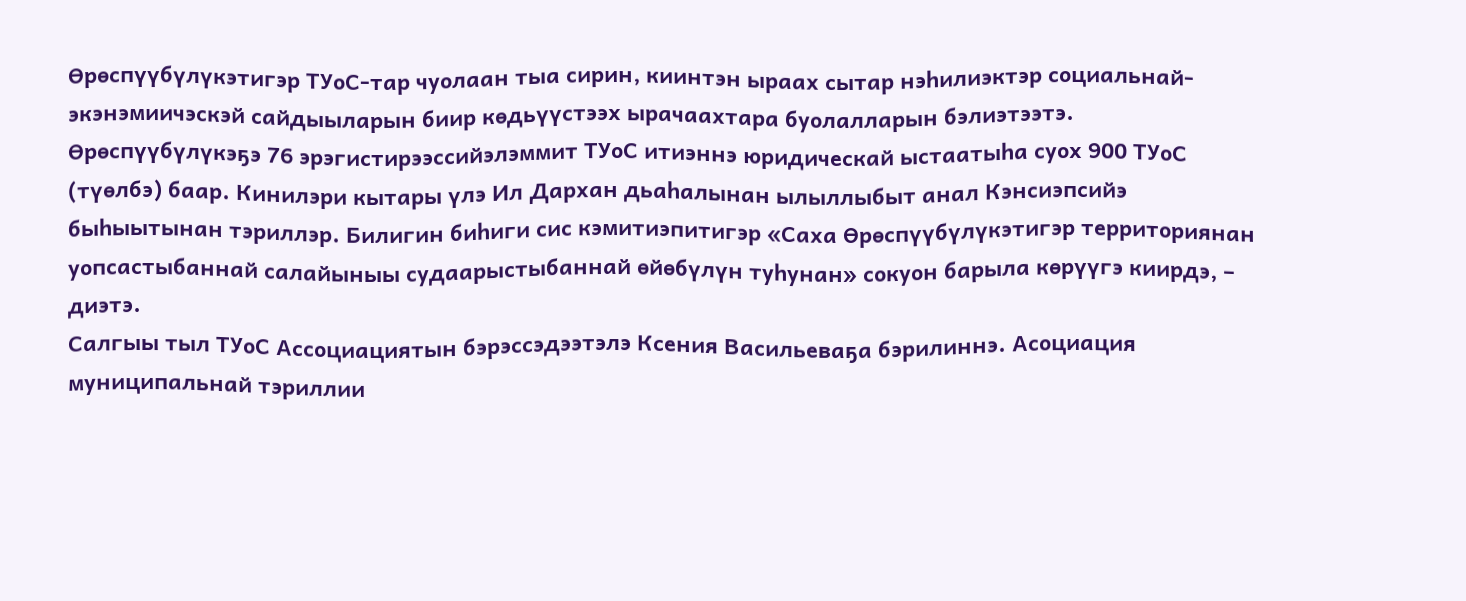Өрөспүүбүлүкэтигэр ТУоС-тар чуолаан тыа сирин, киинтэн ыраах сытар нэһилиэктэр социальнай-экэнэмиичэскэй сайдыыларын биир көдьүүстээх ырачаахтара буолалларын бэлиэтээтэ.
Өрөспүүбүлүкэҕэ 76 эрэгистирээссийэлэммит ТУоС итиэннэ юридическай ыстаатыһа суох 900 ТУоС (түөлбэ) баар. Кинилэри кытары үлэ Ил Дархан дьаһалынан ылыллыбыт анал Кэнсиэпсийэ быһыытынан тэриллэр. Билигин биһиги сис кэмитиэпитигэр «Саха Өрөспүүбүлүкэтигэр территориянан уопсастыбаннай салайыныы судаарыстыбаннай өйөбүлүн туһунан» сокуон барыла көрүүгэ киирдэ, – диэтэ.
Салгыы тыл ТУоС Ассоциациятын бэрэссэдээтэлэ Ксения Васильеваҕа бэрилиннэ. Асоциация муниципальнай тэриллии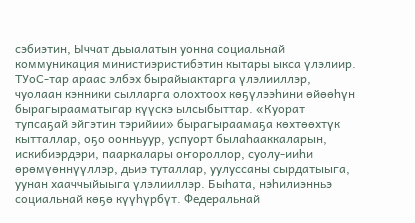сэбиэтин, Ыччат дьыалатын уонна социальнай коммуникация министиэристибэтин кытары ыкса үлэлиир. ТУоС-тар араас элбэх бырайыактарга үлэлииллэр, чуолаан кэнники сылларга олохтоох көҕүлээһини өйөөһүн бырагырааматыгар күүскэ ылсыбыттар. «Куорат тупсаҕай эйгэтин тэрийии» бырагыраамаҕа көхтөөхтүк кытталлар, оҕо оонньуур, успуорт былаһааккаларын, искибиэрдэри, пааркалары оҥороллор, суолу-ииһи өрөмүөннүүллэр, дьиэ туталлар, уулуссаны сырдатыыга, уунан хааччыйыыга үлэлииллэр. Быһата, нэһилиэнньэ социальнай көҕө күүһүрбүт. Федеральнай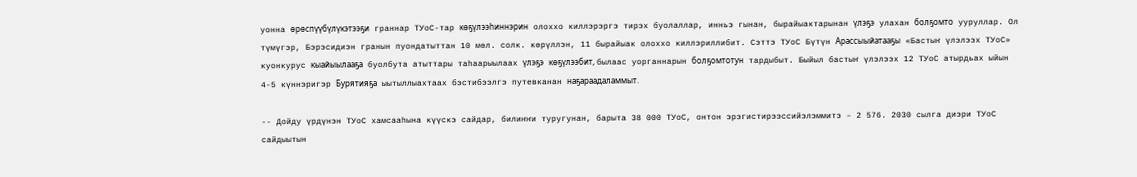уонна өрөспүүбүлүкэтээҕи граннар ТУоС-тар көҕүлээһиннэрин олоххо киллэрэргэ тирэх буолаллар, инньэ гынан, бырайыактарынан үлэҕэ улахан болҕомто ууруллар. Ол түмүгэр, Бэрэсидиэн гранын пуондатыттан 10 мөл. солк. көрүллэн, 11 бырайыак олоххо киллэриллибит. Сэттэ ТУоС Бүтүн Арассыыйатааҕы «Бастыҥ үлэлээх ТУоС» куонкурус кыайыылааҕа буолбута атыттары таһаарыылаах үлэҕэ көҕүлээбит, былаас уорганнарын болҕомтотун тардыбыт. Быйыл бастыҥ үлэлээх 12 ТУоС атырдьах ыйын 4-5 күннэригэр Бурятияҕа ыытыллыахтаах бэстибээлгэ путевканан наҕараадаламмыт.

-- Дойду үрдүнэн ТУоС хамсааһына күүскэ сайдар, билиҥҥи туругунан, барыта 38 000 ТУоС, онтон эрэгистирээссийэлэммитэ – 2 576. 2030 сылга диэри ТУоС сайдыытын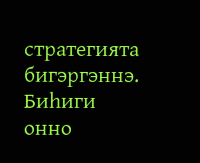стратегията бигэргэннэ. Биһиги онно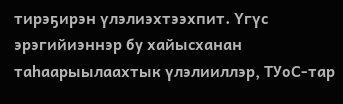тирэҕирэн үлэлиэхтээхпит. Үгүс эрэгийиэннэр бу хайысханан таһаарыылаахтык үлэлииллэр, ТУоС-тар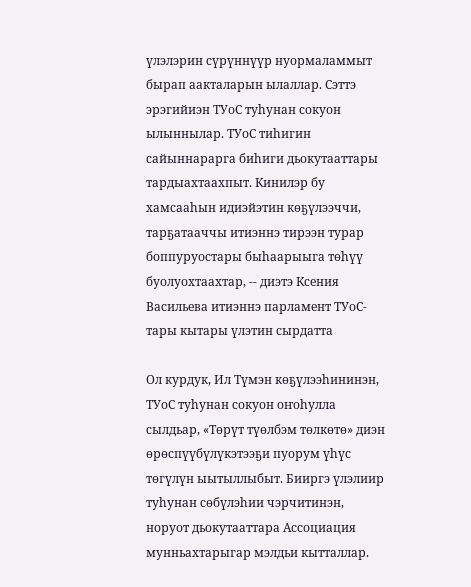үлэлэрин сүрүннүүр нуормаламмыт бырап аакталарын ылаллар. Сэттэ эрэгийиэн ТУоС туһунан сокуон ылыннылар. ТУоС тиһигин сайыннарарга биһиги дьокутааттары тардыахтаахпыт. Кинилэр бу хамсааһын идиэйэтин көҕүлээччи, тарҕатааччы итиэннэ тирээн турар боппуруостары быһаарыыга төһүү буолуохтаахтар, -- диэтэ Ксения Васильева итиэннэ парламент ТУоС-тары кытары үлэтин сырдатта

Ол курдук, Ил Түмэн көҕүлээһининэн, ТУоС туһунан сокуон оҥоһулла сылдьар, «Төрүт түөлбэм төлкөтө» диэн өрөспүүбүлүкэтээҕи пуорум үһүс төгүлүн ыытыллыбыт. Бииргэ үлэлиир туһунан сөбүлэһии чэрчитинэн, норуот дьокутааттара Ассоциация мунньахтарыгар мэлдьи кытталлар.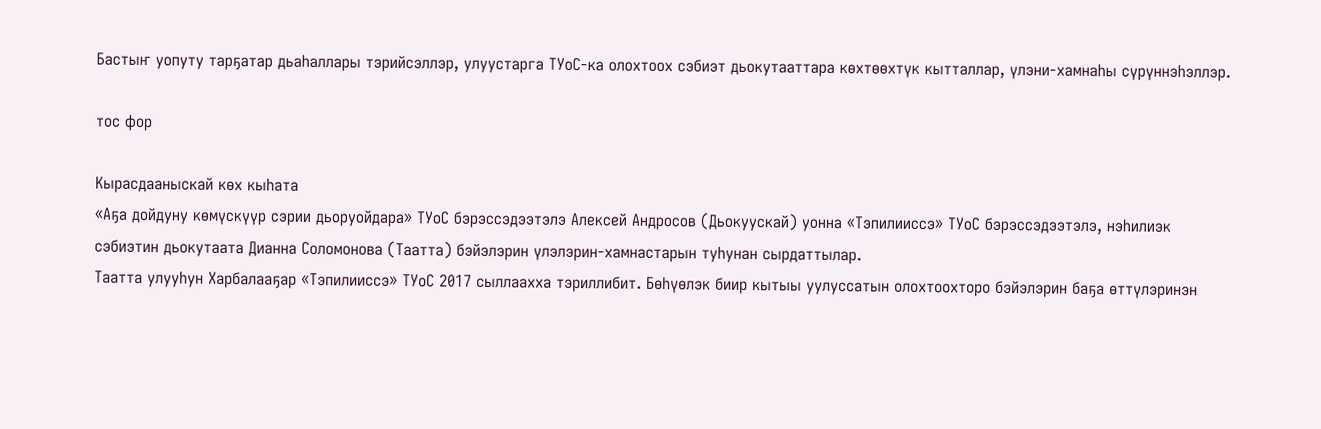Бастыҥ уопуту тарҕатар дьаһаллары тэрийсэллэр, улуустарга ТУоС-ка олохтоох сэбиэт дьокутааттара көхтөөхтүк кытталлар, үлэни-хамнаһы сүрүннэһэллэр.

тос фор

Кырасдааныскай көх кыһата
«Аҕа дойдуну көмүскүүр сэрии дьоруойдара» ТУоС бэрэссэдээтэлэ Алексей Андросов (Дьокуускай) уонна «Тэпилииссэ» ТУоС бэрэссэдээтэлэ, нэһилиэк сэбиэтин дьокутаата Дианна Соломонова (Таатта) бэйэлэрин үлэлэрин-хамнастарын туһунан сырдаттылар.
Таатта улууһун Харбалааҕар «Тэпилииссэ» ТУоС 2017 сыллаахха тэриллибит. Бөһүөлэк биир кытыы уулуссатын олохтоохторо бэйэлэрин баҕа өттүлэринэн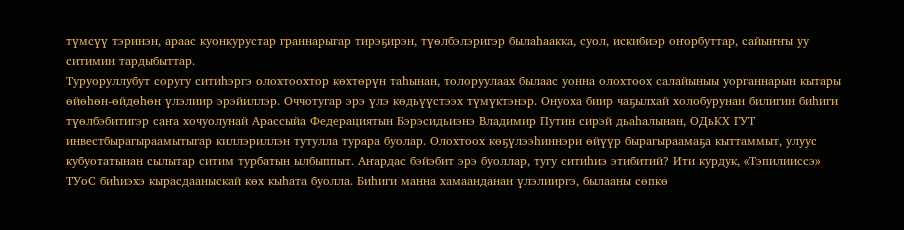түмсүү тэринэн, араас куонкурустар граннарыгар тирэҕирэн, түөлбэлэригэр былаһаакка, суол, искибиэр оҥорбуттар, сайыҥҥы уу ситимин тардыбыттар.
Туруоруллубут соругу ситиһэргэ олохтоохтор көхтөрүн таһынан, толоруулаах былаас уонна олохтоох салайыныы уорганнарын кытары өйөһөн-өйдөһөн үлэлиир эрэйиллэр. Оччотугар эрэ үлэ көдьүүстээх түмүктэнэр. Онуоха биир чаҕылхай холобурунан билигин биһиги түөлбэбитигэр саҥа хочуолунай Арассыйа Федерациятын Бэрэсидьиэнэ Владимир Путин сирэй дьаһалынан, ОДьКХ ГУТ инвестбырагыраамытыгар киллэриллэн тутулла турара буолар. Олохтоох көҕүлээһиннэри өйүүр бырагыраамаҕа кыттаммыт, улуус кубуотатынан сылытар ситим турбатын ылбыппыт. Аҥардас бэйэбит эрэ буоллар, тугу ситиһиэ этибитий? Ити курдук, «Тэпилииссэ» ТУоС биһиэхэ кырасдааныскай көх кыһата буолла. Биһиги манна хамаанданан үлэлииргэ, былааны сөпкө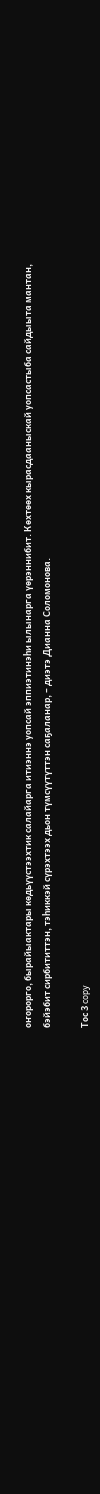оҥорорго, бырайыактары көдьүүстээхтик салайарга итиэннэ уопсай эппиэтинэһи ылынарга үөрэннибит. Көхтөөх кырасдааныскай уопсастыба сайдыыта мантан, бэйэбит сирбититтэн, тэһиккэй сүрэхтээх дьон түмсүүтүттэн саҕаланар, – диэтэ Дианна Соломонова.

Тос 3 copy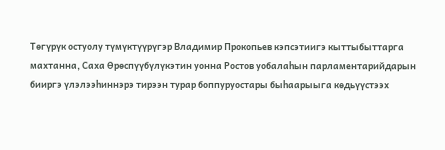Төгүрүк остуолу түмүктүүрүгэр Владимир Прокопьев кэпсэтиигэ кыттыбыттарга махтанна, Саха Өрөспүүбүлүкэтин уонна Ростов уобалаһын парламентарийдарын бииргэ үлэлээһиннэрэ тирээн турар боппуруостары быһаарыыга көдьүүстээх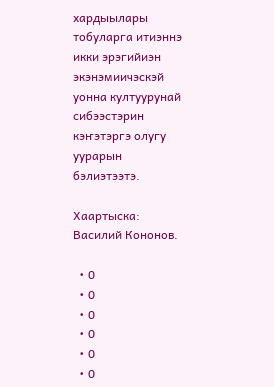хардыылары тобуларга итиэннэ икки эрэгийиэн экэнэмиичэскэй уонна култуурунай сибээстэрин кэҥэтэргэ олугу уурарын бэлиэтээтэ.

Хаартыска: Василий Кононов.

  • 0
  • 0
  • 0
  • 0
  • 0
  • 0